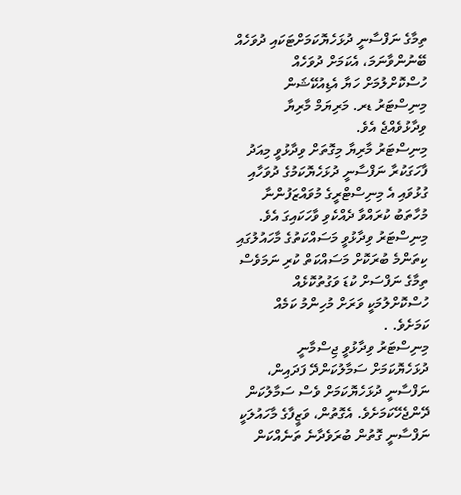ތިމާގެ ނަފްސާނީ ދުޅަހެޔޮކަމަށްޓަކައި ދުވަހެއް ބޭނުންވާނަމަ، އެކަމަށް ދުވަހެއް ހުސްކޮށްލުމަށް ހަޔާ އެޑިއުކޭޝަން މިނިސްޓަރު ޑރ. މަރިޔަމް މާރިޔާ ވިދާޅުވެއްޖެ އެވެ.
މިނިސްޓަރު މާރިޔާ މިގޮތަށް ވިދާޅުވީ މިއަދު ފާހަގަކުރާ ނަފްސާނީ ދުޅަހެޔޮކަމުގެ ދުވަހާއި ގުޅުވައި އެ މިނިސްޓްރީގެ މުވައްޒަފުންނާ މުހާތަބު ކުރައްވާ ދެއްކެވި ވާހަކައިގަ އެވެ. މިނިސްޓަރު ވިދާޅުވީ މަސައްކަތުގެ މާހައުލުގައި ކިތަންމެ ބުރަކޮށް މަސައްކަތް ކުރި ނަމަވެސް ތިމާގެ ނަފްސަށް ކުޑަ ވަގުތުކޮޅެއް ހުސްކޮށްލުމަކީ ވަރަށް މުހިންމު ކަމެއް ކަމަށެވެ. .
މިނިސްޓަރު ވިދާޅުވީ ޖިސްމާނީ ދުޅަހެޔޮކަމަށް ސަމާލުކަންދޭ ފަދައިން، ނަފްސާނީ ދުޅަހެޔޮކަމަށް ވެސް ސަމާލުކަން ދޭންޖެހޭކަމަށެވެ. އެގޮތުން، ވަޒީފާގެ މާހައުލަކީ ނަފްސާނީ ގޮތުން ބުރަވެދާނެ ތަނެއްކަން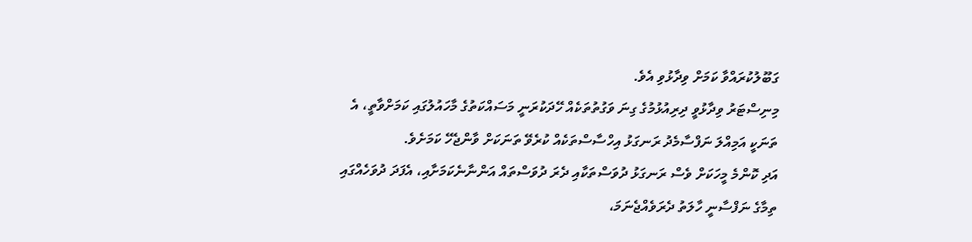ގަބޫލުކުރައްވާ ކަމަށް ވިދާޅުވި އެވެ.
މިނިސްޓަރު ވިދާޅުވީ ދިރިއުޅުމުގެ ގިނަ ވަގުތުތަކެއް ހޭދަކުރަނީ މަސައްކަތުގެ މާހައުލުގައި ކަމަށްވާތީ، އެ ތަނަކީ އަމިއްލަ ނަފްސާމެދު ރަނގަޅު އިހްސާސްތަކެއް ކުރެވޭ ތަނަކަށް ވާންޖެހޭ ކަމަށެވެ.
އަދި ކޮންމެ މީހަކަށް ވެސް ރަނގަޅު ދުވަސްތަކާއި ދެރަ ދުވަސްތައް އަންނާނެކަމަށާއި، އެފަދަ ދުވަހެއްގައި ތިމާގެ ނަފްސާނީ ހާލަތު ދެރަވެއްޖެނަމަ،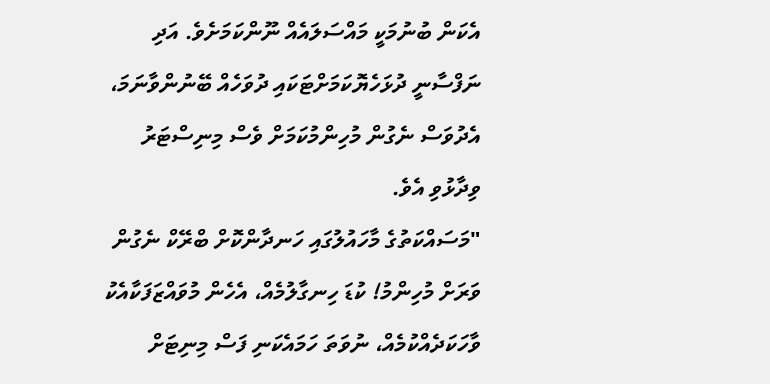އެކަން ބުނުމަކީ މައްސަލައެއް ނޫންކަމަށެވެ. އަދި ނަފްސާނީ ދުޅަހެޔޮކަމަށްޓަކައި ދުވަހެއް ބޭނުންވާނަމަ، އެދުވަސް ނެގުން މުހިންމުކަމަށް ވެސް މިނިސްޓަރު ވިދާޅުވި އެވެ.
"މަސައްކަތުގެ މާހައުލުގައި ހަނދާންކޮށް ބްރޭކް ނެގުން ވަރަށް މުހިންމު! ކުޑަ ހިނގާލުމެއް، އެހެން މުވައްޒަފަކާއެކު ވާހަކަދެއްކުމެއް، ނުވަތަ ހަމައެކަނި ފަސް މިނިޓަށް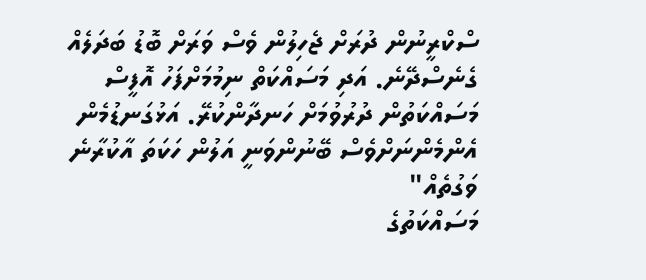ސްކްރީނުން ދުރަށް ޖެހިލުން ވެސް ވަރަށް ބޮޑު ބަދަލެއް ގެނެސްދޭނެ. އަދި މަސައްކަތް ނިމުމަށްފަހު އޮފީސް މަސައްކަތުން ދުރުވުމަށް ހަނދާންކުރޭ. އަޅުގަނޑުމެން އެންމެންނަށްވެސް ބޭނުންވަނީ އަލުން ހަކަތަ އާކުރާނެ ވަގުތެއް"
މަސައްކަތުގެ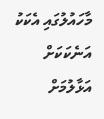މާހައުލުގައި އެކަކު އަނެކަކަށް އަޅާލުމަށް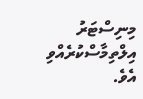މިނިސްޓަރު އިލްތިމާސްކުރެއްވި އެވެ.